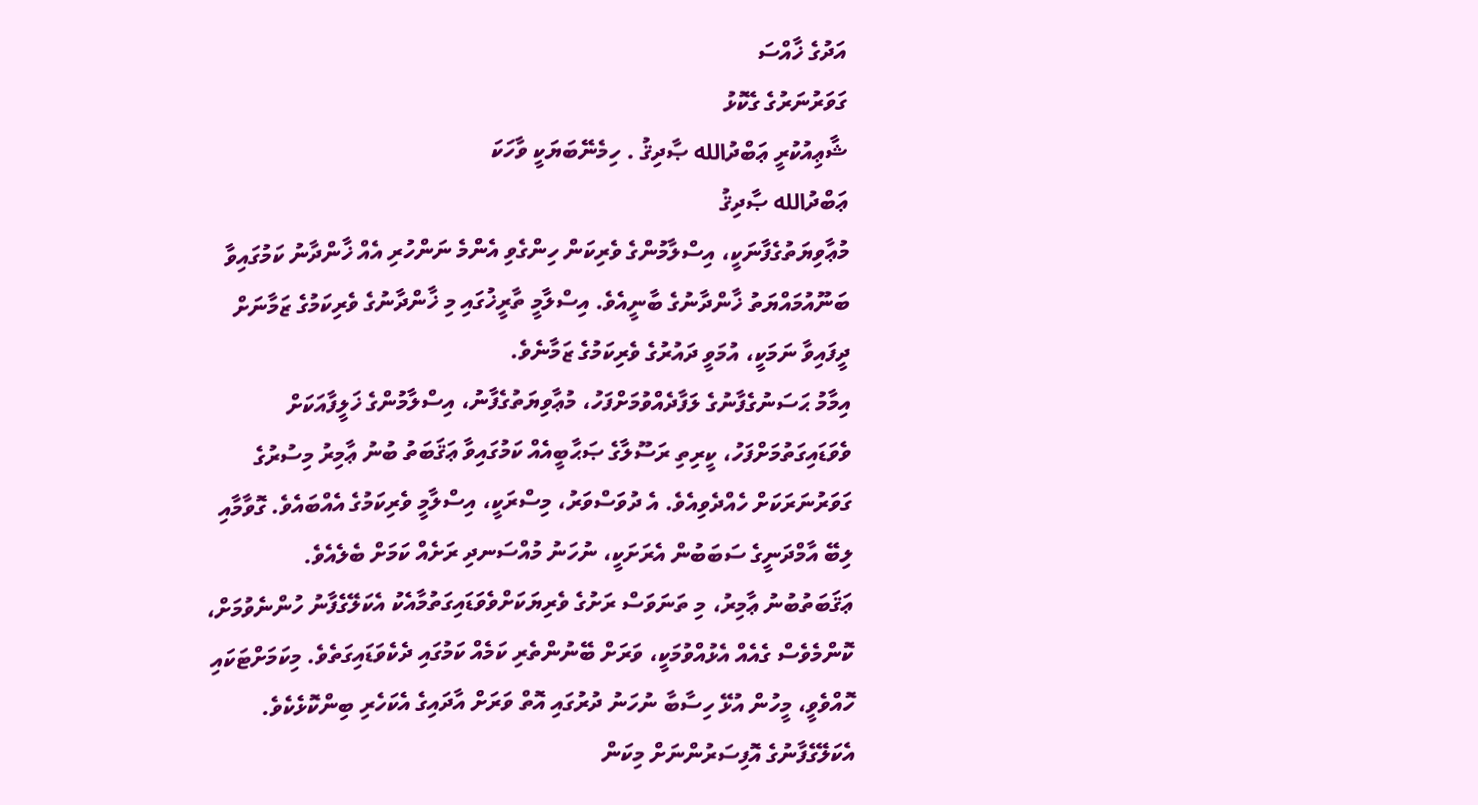އަދުގެ ޚާއްސަ
ގަވަރުނަރުގެ ގެކޮޅު
ޝާޢިއުކުރީ ޢަބްދުالله ޞާދިޤު . ހިމެނޭބަޔަކީ ވާހަކަ
ޢަބްދުالله ޞާދިޤު
މުޢާވިޔަތުގެފާނަކީ، އިސްލާމުންގެ ވެރިކަން ހިންގެވި އެންމެ ނަންހުރި އެއް ޚާންދާނު ކަމުގައިވާ ބަނޫއުމައްޔަތު ޚާންދާނުގެ ބާނީއެވެ. އިސްލާމީ ތާރީޚުގައި މި ޚާންދާނުގެ ވެރިކަމުގެ ޒަމާނަށް ދީފައިވާ ނަމަކީ، އުމަވީ ދައުރުގެ ވެރިކަމުގެ ޒަމާނެވެ.
އިމާމު ޙަސަނުގެފާނުގެ ލަފާދެއްވުމަށްފަހު، މުޢާވިޔަތުގެފާނު، އިސްލާމުންގެ ޚަލީފާއަކަށް ވެވަޑައިގަތުމަށްފަހު، ކީރިތި ރަސޫލާގެ ޞަޙާބީއެއް ކަމުގައިވާ ޢަޤަބަތު ބުނު ޢާމިރު މިސުރުގެ ގަވަރުނަރަކަށް ހެއްދެވިއެވެ. އެ ދުވަސްވަރު، މިސްރަކީ، އިސްލާމީ ވެރިކަމުގެ އެއްބައެވެ. ގޮވާމާއި ލިބޭ އާމްދަނީގެ ސަބަބުން އެރަށަކީ، ނުހަނު މުއްސަނދި ރަށެއް ކަމަށް ބެލެއެވެ.
ޢަޤަބަތުބުނު ޢާމިރު، މި ތަނަވަސް ރަށުގެ ވެރިޔަކަށްވެވަޑައިގަތުމާއެކު އެކަލޭގެފާނު ހުންނެވުމަށް، ކޮންމެވެސް ގެއެއް އެޅުއްވުމަކީ، ވަރަށް ބޭނުންތެރި ކަމެއް ކަމުގައި ދެކެވަޑައިގަތެވެ. މިކަމަށްޓަކައި ހޮއްވެވީ، މީހުން އުޅޭ ހިސާބާ ނުހަނު ދުރުގައި އޮތް ވަރަށް އާދައިގެ އެކަހެރި ބިންކޮޅެކެވެ.
އެކަލޭގެފާނުގެ އޮފިސަރުންނަށް މިކަން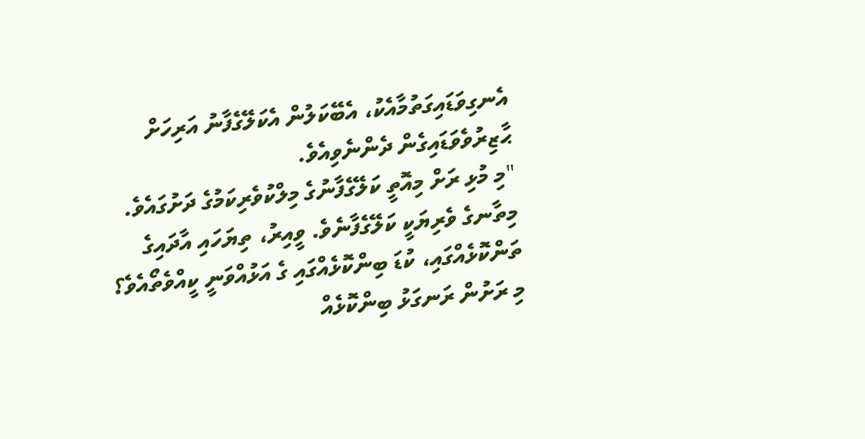އެނގިވަޑައިގަތުމާއެކު، އެބޭކަލުން އެކަލޭގެފާނު އަރިހަށް ޙާޒިރުވެވަޑައިގެން ދެންނެވިއެވެ.
"މި މުޅި ރަށް މިއޮތީ ކަލޭގެފާނުގެ މިލްކުވެރިކަމުގެ ދަށުގައެވެ. މިތާނގެ ވެރިޔަކީ ކަލޭގެފާނެވެ. ވީއިރު، ތިޔަހައި އާދައިގެ ތަންކޮޅެއްގައި، ކުޑަ ބިންކޮޅެއްގައި ގެ އަޅުއްވަނީ ކީއްވެތޯއެވެ؟ މި ރަށުން ރަނގަޅު ބިންކޮޅެއް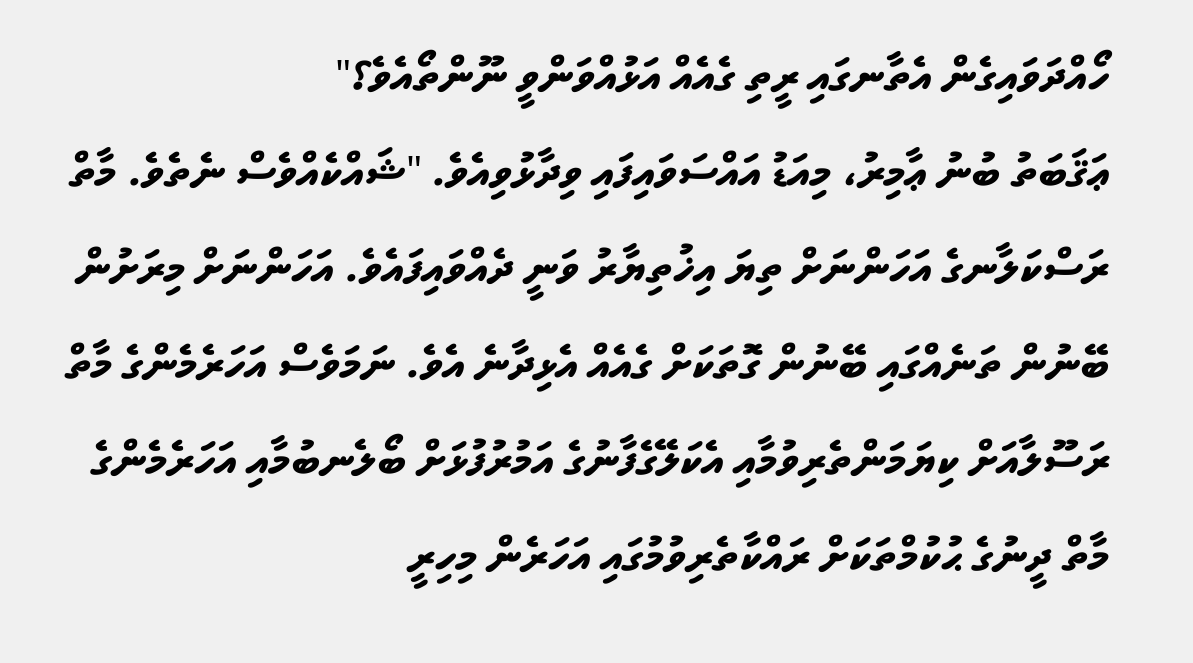ހޯއްދަވައިގެން އެތާނގައި ރީތި ގެއެއް އަޅުއްވަންވީ ނޫންތޯއެވެ؟"
ޢަޤަބަތު ބުނު ޢާމިރު، މިއަޑު އައްސަވައިފައި ވިދާޅުވިއެވެ. "ޝައްކެއްވެސް ނެތެވެ. މާތް ރަސްކަލާނގެ އަހަންނަށް ތިޔަ އިޚުތިޔާރު ވަނީ ދެއްވައިފައެވެ. އަހަންނަށް މިރަށުން ބޭނުން ތަނެއްގައި ބޭނުން ގޮތަކަށް ގެއެއް އެޅިދާނެ އެވެ. ނަމަވެސް އަހަރެމެންގެ މާތް ރަސޫލާއަށް ކިޔަމަންތެރިވުމާއި އެކަލޭގެފާނުގެ އަމުރުފުޅަށް ބޯލެނބުމާއި އަހަރެމެންގެ މާތް ދީނުގެ ޙުކުމްތަކަށް ރައްކާތެރިވުމުގައި އަހަރެން މިހިރީ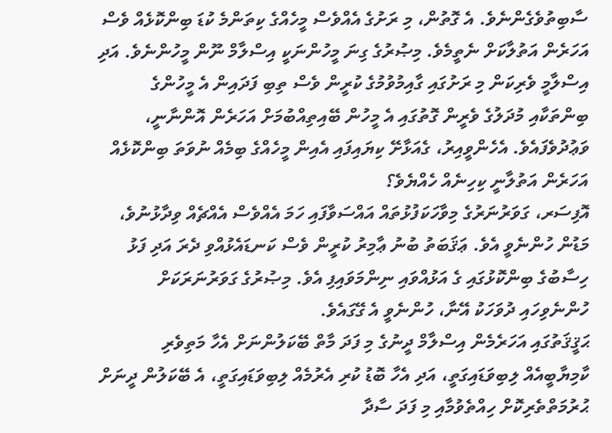ސާބިތުވެގެންނެވެ. އެ ގޮތުން، މި ރަށުގެ އެއްވެސް މީހެއްގެ ކިތަންމެ ކުޑަ ބިންކޮޅެއް ވެސް އަހަރެން އަތުލާކަށް ނެތީމެވެ. މިޞުރުގެ ގިނަ މީހުންނަކީ އިސްލާމް ނޫން މީހުންނެވެ. އަދި އިސްލާމީ ވެރިކަން މި ރަށުގައި ގާއިމުވުމުގެ ކުރީން ވެސް ތިބި ފަދައިން އެ މީހުންގެ ބިންތަކާއި މުދަލުގެ ވެރީން ގޮތުގައި އެ މީހުން ބޭއިތިއްބުމަށް އަހަރެން އޮންނާނީ، ވަޢުދުވެފައެވެ. އެހެންވީއިރު، ގެއަޅާށޭ ކިޔައިފައި އެއިން މީހެއްގެ ބިމެއް ނުވަތަ ބިންކޮޅެއް އަހަރެން އަތުލާނީ ކިހިނެއް ހެއްޔެވެ؟
އޮފިސަރ، ގަވަރުނަރުގެ މިވާހަކަފުޅުތައް އައްސަވާފައި ހަމަ އެއްވެސް އެއްޗެއް ވިދާޅުނުވެ، މަޑުން ހުންނެވީ އެވެ. ޢަޤަބަތު ބުނު ޢާމިރު ކުރީން ވެސް ކަނޑައެޅުއްވި ދެރަ އަދި ފަޅު ހިސާބުގެ ބިންކޮޅުގައި ގެ އަޅުއްވައި ނިންމަވައިފި އެވެ. މިޞުރުގެ ގަވަރުނަރަކަށް ހުންނެވިހައި ދުވަހަކު އޭނާ، ހުންނެވީ އެ ގޭގައެވެ.
ޙަޤީޤަތުގައި އަހަރެމެން އިސްލާމް ދީނުގެ މި ފަދަ މާތް ބޭކަލުންނަށް އެހާ މަތިވެރި ކާމިޔާބީއެއް ލިބިވަޑައިގަތީ، އަދި އެހާ ބޮޑު ކުރި އެރުމެއް ލިބިވަޑައިގަތީ، އެ ބޭކަލުން ދީނަށް ޙުރުމަތްތެރިކޮށް ހިއްތެވުމާއި މި ފަދަ ސާދާ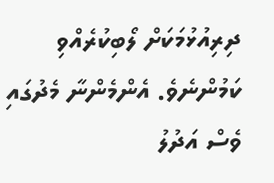ދިރިއުޅުމަކަށް ލޯބިކުރެއްވި ކަމުންނެވެ. އެންމެންނާ މެދުގައި ވެސް އަދުލު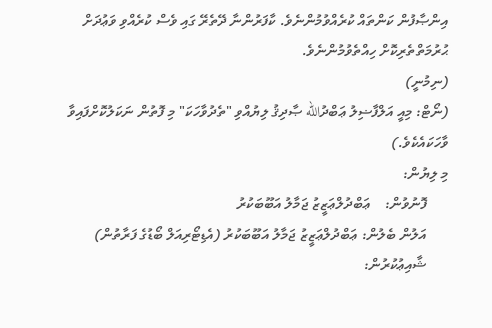އިންޞާފުން ކަންތައް ކުރެއްވުމުންނެވެ. ކާފަރުންނާ ދޭތެރޭ ގައި ވެސް ކުރެއްވި ވަޢުދަށް ޙުރުމަތްތެރިކޮށް ހިއްތެވުމުންނެވެ.
(ނިމުނީ)
(ނޯޓް: މިއީ އަލްފާޟިލު ޢަބްދުالله ޞާދިޤު ލިޔުއްވި "ތެދުވާހަކަ" މި ފޮތުން ނަކަލުކޮށްފައިވާ ވާހަކައެކެވެ.)
މި ލިޔުން:
      ފޮނުވުން:    ޢަބްދުލްޢަޒީޒު ޖަމާލު އަބޫބަކުރު
      އަލުން ބެލުން: ޢަބްދުލްޢަޒީޒު ޖަމާލު އަބޫބަކުރު (އެޑިޓޯރިއަލް ބޯޑުގެ ފަރާތުން)
      ޝާއިޢުކުރުން: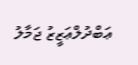ޢަބްދުލްޢަޒީޒު ޖަމާލު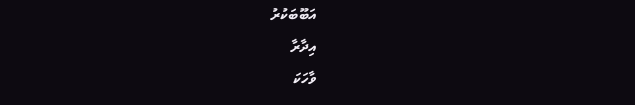އަބޫބަކުރު
އިދާރާ
ވާހަކަ